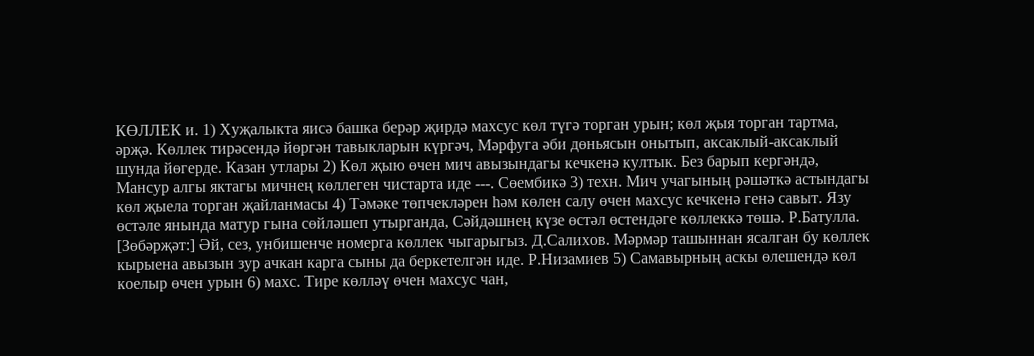КӨЛЛЕК и. 1) Хуҗалыкта яисә башка берәр җирдә махсус көл түгә торган урын; көл җыя торган тартма, әрҗә. Көллек тирәсендә йөргән тавыкларын күргәч, Мәрфуга әби дөньясын онытып, аксаклый-аксаклый шунда йөгерде. Казан утлары 2) Көл җыю өчен мич авызындагы кечкенә култык. Без барып кергәндә, Мансур алгы яктагы мичнең көллеген чистарта иде ---. Сөембикә 3) техн. Мич учагының рәшәткә астындагы көл җыела торган җайланмасы 4) Тәмәке төпчекләрен һәм көлен салу өчен махсус кечкенә генә савыт. Язу өстәле янында матур гына сөйләшеп утырганда, Сәйдәшнең күзе өстәл өстендәге көллеккә төшә. Р.Батулла. [Зөбәрҗәт:] Әй, сез, унбишенче номерга көллек чыгарыгыз. Д.Салихов. Мәрмәр ташыннан ясалган бу көллек кырыена авызын зур ачкан карга сыны да беркетелгән иде. Р.Низамиев 5) Самавырның аскы өлешендә көл коелыр өчен урын 6) махс. Тире көлләү өчен махсус чан,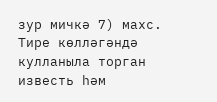зур мичкә 7) махс. Тире көлләгәндә кулланыла торган известь һәм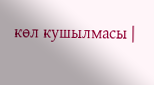көл кушылмасы |